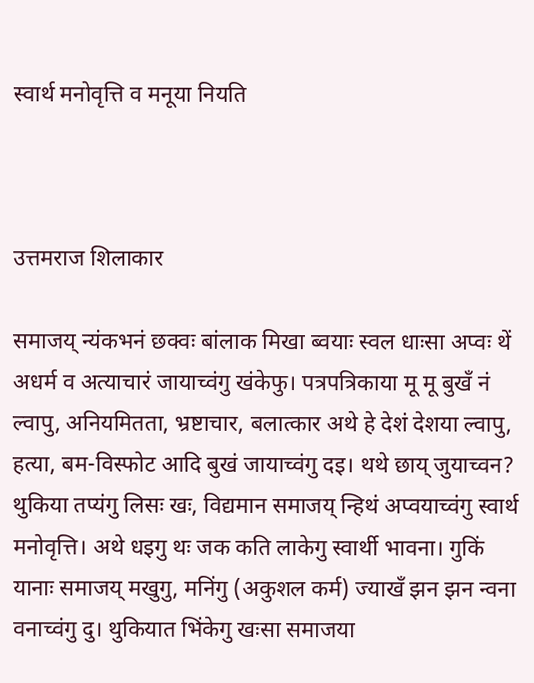स्वार्थ मनोवृत्ति व मनूया नियति



उत्तमराज शिलाकार

समाजय् न्यंकभनं छक्वः बांलाक मिखा ब्वयाः स्वल धाःसा अप्वः थें अधर्म व अत्याचारं जायाच्वंगु खंकेफु। पत्रपत्रिकाया मू मू बुखँ नं ल्वापु, अनियमितता, भ्रष्टाचार, बलात्कार अथे हे देशं देशया ल्वापु, हत्या, बम-विस्फोट आदि बुखं जायाच्वंगु दइ। थथे छाय् जुयाच्वन? थुकिया तप्यंगु लिसः खः, विद्यमान समाजय् न्हिथं अप्वयाच्वंगु स्वार्थ मनोवृत्ति। अथे धइगु थः जक कति लाकेगु स्वार्थी भावना। गुकिं यानाः समाजय् मखुगु, मनिंगु (अकुशल कर्म) ज्याखँ झन झन न्वना वनाच्वंगु दु। थुकियात भिंकेगु खःसा समाजया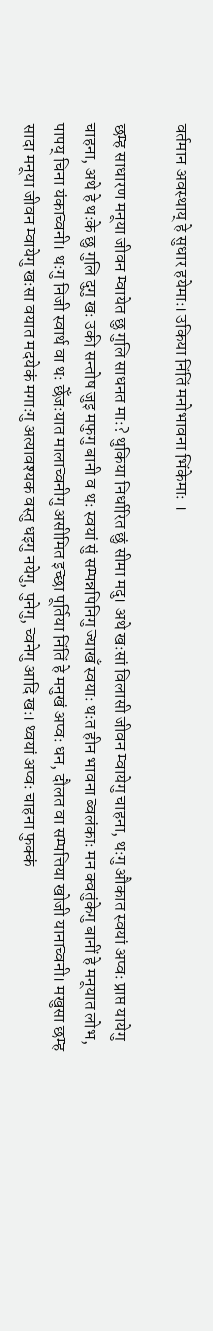वर्तमान अवस्थाय् हे सुधार हयेमाः। उकिया निंतिं मनोभावना भिंकेमाः ।

छम्ह साधारण मनूया जीवन म्वायेत छु गुलि साधनत माः? थुकिया निर्धारित छुं सीमा मदु। अथे खःसां विलासी जीवन म्वायेगु चाहना, थःगु औकात स्वयां अप्वः प्राप्त यायेगु चाहना, अथे हे थःके छु गुलि दुगु खः उकी सन्तोष जुइ मफुगु बानी व थः स्वयां सुं सम्पन्नपिनिगु ज्याखँ स्वयाः थःत हीन भावना ब्वलंकाः मन क्वतुंकेगु बानीं हे मनूयात लोभ, पापय् चिना यंकाच्वनी। थःगु निजी स्वार्थ वा थः छेँजःयात मालाच्वनीगु असीमित इच्छा पूर्तिया निंतिं हे मनुखं अप्वः धन, दौलत वा सम्पत्तिया खोजी यानाच्वनी। मखुसा छम्ह सादा मनूया जीवन म्वायेगु खःसा वयात मदयेकं मगाःगु अत्यावश्यक वस्तु धइगु नयेगु, पुनेगु, च्वनेगु आदि खः। थ्वयां अप्वः चाहना फुक्कं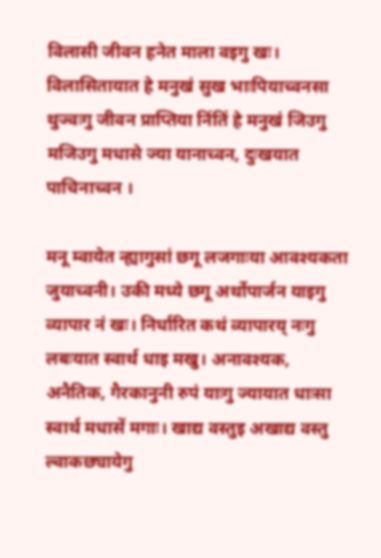विलासी जीवन हनेत माला वइगु खः। विलासितायात हे मनुखं सुख भाःपियाच्वनसा थुज्वःगु जीवन प्राप्तिया निंतिं हे मनुखं जिउगु मजिउगु मधासे ज्या यानाच्वन, दुःखयात पाचिनाच्वन ।

मनू म्वायेत न्ह्यागुसां छगू लजगाःया आवश्यकता जुयाच्वनी। उकी मध्ये छगू अर्थोपार्जन याइगु व्यापार नं खः। निर्धारित कथं व्यापारय् नःगु लबःयात स्वार्थ धाइ मखु। अनावश्यक, अनैतिक, गैरकानुनी रुपं याःगु ज्यायात धाःसा स्वार्थ मधासें मगाः। खाद्य वस्तुइ अखाद्य वस्तु ल्वाकछ्यायेगु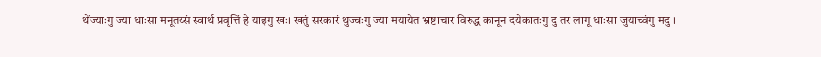थेंज्याःगु ज्या धाःसा मनूतय्सं स्वार्थ प्रवृत्तिं हे याइगु खः। खतुं सरकारं थुज्वःगु ज्या मयायेत भ्रष्टाचार विरुद्ध कानून दयेकातःगु दु तर लागू धाःसा जुयाच्वंगु मदु ।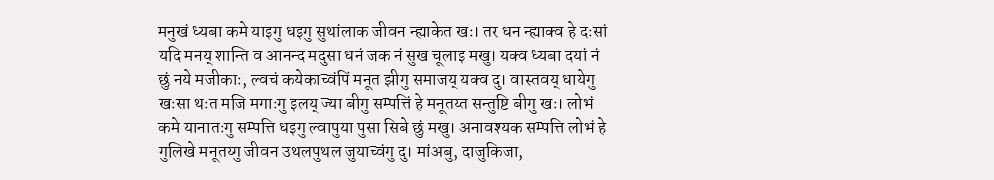मनुखं ध्यबा कमे याइगु धइगु सुथांलाक जीवन न्ह्याकेत खः। तर धन न्ह्याक्व हे दःसां यदि मनय् शान्ति व आनन्द मदुसा धनं जक नं सुख चूलाइ मखु। यक्व ध्यबा दयां नं छुं नये मजीकाः, ल्वचं कयेकाच्वंपिं मनूत झीगु समाजय् यक्व दु। वास्तवय् धायेगु खःसा थःत मजि मगाःगु इलय् ज्या बीगु सम्पत्तिं हे मनूतय्त सन्तुष्टि बीगु खः। लोभं कमे यानातःगु सम्पत्ति धइगु ल्वापुया पुसा सिबे छुं मखु। अनावश्यक सम्पत्ति लोभं हे गुलिखे मनूतय्गु जीवन उथलपुथल जुयाच्वंगु दु। मांअबु, दाजुकिजा,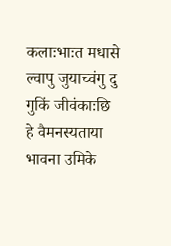कलाःभाःत मधासे ल्वापु जुयाच्वंगु दु गुकिं जीवंकाःछि हे वैमनस्यताया भावना उमिके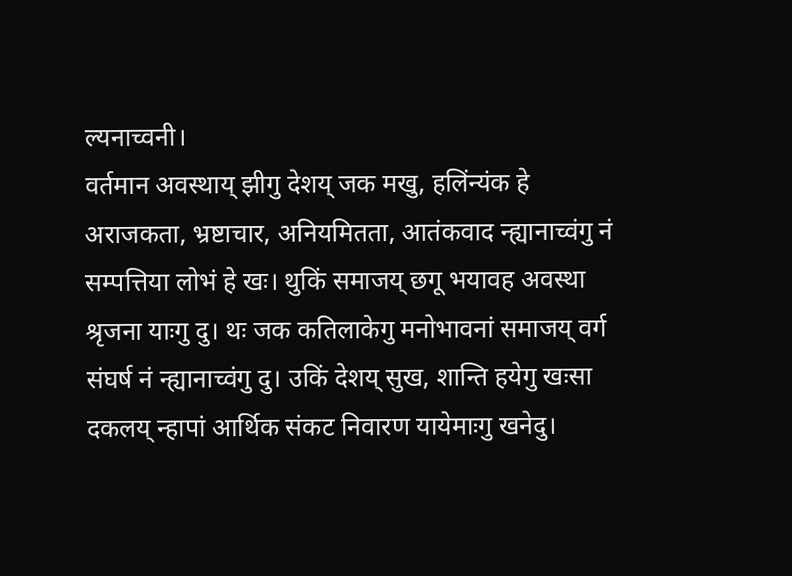ल्यनाच्वनी।
वर्तमान अवस्थाय् झीगु देशय् जक मखु, हलिंन्यंक हे अराजकता, भ्रष्टाचार, अनियमितता, आतंकवाद न्ह्यानाच्वंगु नं सम्पत्तिया लोभं हे खः। थुकिं समाजय् छगू भयावह अवस्था श्रृजना याःगु दु। थः जक कतिलाकेगु मनोभावनां समाजय् वर्ग संघर्ष नं न्ह्यानाच्वंगु दु। उकिं देशय् सुख, शान्ति हयेगु खःसा दकलय् न्हापां आर्थिक संकट निवारण यायेमाःगु खनेदु।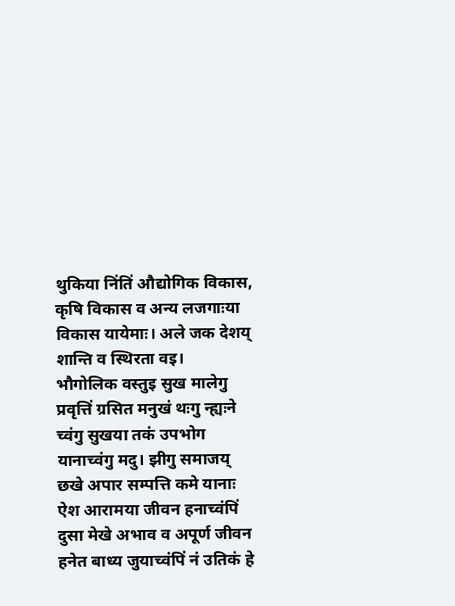थुकिया निंतिं औद्योगिक विकास, कृषि विकास व अन्य लजगाःया विकास यायेमाः। अले जक देशय् शान्ति व स्थिरता वइ।
भौगोलिक वस्तुइ सुख मालेगु प्रवृत्तिं ग्रसित मनुखं थःगु न्ह्यःने च्वंगु सुखया तकं उपभोग यानाच्वंगु मदु। झीगु समाजय् छखे अपार सम्पत्ति कमे यानाः ऐश आरामया जीवन हनाच्वंपिं दुसा मेखे अभाव व अपूर्ण जीवन हनेत बाध्य जुयाच्वंपिं नं उतिकं हे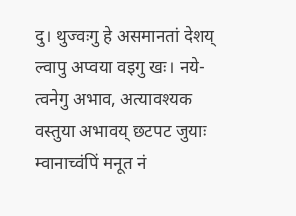दु। थुज्वःगु हे असमानतां देशय् ल्वापु अप्वया वइगु खः। नये-त्वनेगु अभाव, अत्यावश्यक वस्तुया अभावय् छटपट जुयाः म्वानाच्वंपिं मनूत नं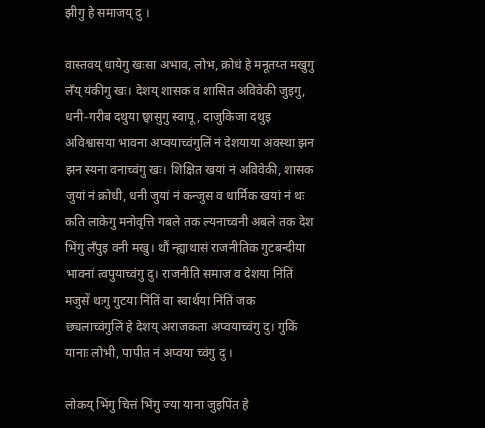झीगु हे समाजय् दु ।

वास्तवय् धायेगु खःसा अभाव, लोभ, क्रोधं हे मनूतय्त मखुगु लँय् यंकीगु खः। देशय् शासक व शासित अविवेकी जुइगु, धनी-गरीब दथुया छ्वासुगु स्वापू, दाजुकिजा दथुइ अविश्वासया भावना अप्वयाच्वंगुलिं नं देशयाया अवस्था झन झन स्यना वनाच्वंगु खः। शिक्षित खयां नं अविवेकी, शासक जुयां नं क्रोधी, धनी जुयां नं कन्जुस व धार्मिक खयां नं थः कति लाकेगु मनोवृत्ति गबले तक ल्यनाच्वनी अबले तक देश भिंगु लँपुइ वनी मखु। थौं न्ह्याथासं राजनीतिक गुटबन्दीया भावनां त्वपुयाच्वंगु दु। राजनीति समाज व देशया निंतिं मजुसें थःगु गुटया निंतिं वा स्वार्थया निंतिं जक छ्यलाच्वंगुलिं हे देशय् अराजकता अप्वयाच्वंगु दु। गुकिं यानाः लोभी, पापीत नं अप्वया च्वंगु दु ।

लोकय् भिंगु चित्तं भिंगु ज्या याना जुइपिंत हे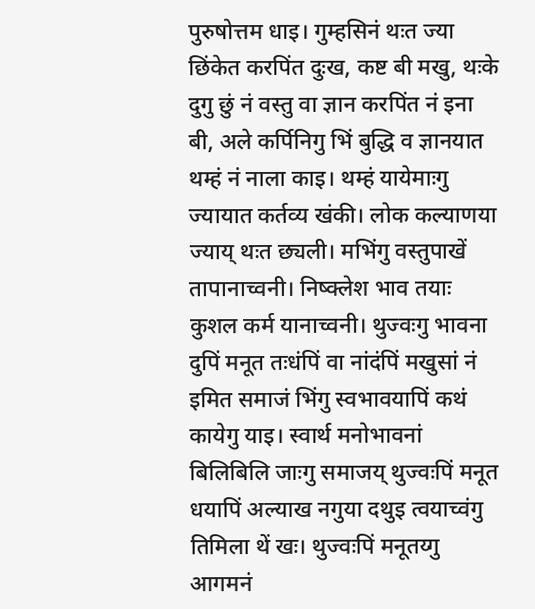पुरुषोत्तम धाइ। गुम्हसिनं थःत ज्या छिंकेत करपिंत दुःख, कष्ट बी मखु, थःके दुगु छुं नं वस्तु वा ज्ञान करपिंत नं इना बी, अले कर्पिनिगु भिं बुद्धि व ज्ञानयात थम्हं नं नाला काइ। थम्हं यायेमाःगु ज्यायात कर्तव्य खंकी। लोक कल्याणया ज्याय् थःत छ्यली। मभिंगु वस्तुपाखें तापानाच्वनी। निष्क्लेश भाव तयाः कुशल कर्म यानाच्वनी। थुज्वःगु भावना दुपिं मनूत तःधंपिं वा नांदंपिं मखुसां नं इमित समाजं भिंगु स्वभावयापिं कथं कायेगु याइ। स्वार्थ मनोभावनां बिलिबिलि जाःगु समाजय् थुज्वःपिं मनूत धयापिं अल्याख नगुया दथुइ त्वयाच्वंगु तिमिला थें खः। थुज्वःपिं मनूतय्गु आगमनं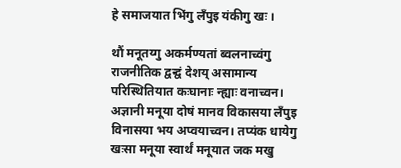हे समाजयात भिंगु लँपुइ यंकीगु खः ।

थौं मनूतय्गु अकर्मण्यतां ब्वलनाच्वंगु राजनीतिक द्वन्द्वं देशय् असामान्य परिस्थितियात कःघानाः न्ह्याः वनाच्वन। अज्ञानी मनूया दोषं मानव विकासया लँपुइ विनासया भय अप्वयाच्वन। तप्यंक धायेगु खःसा मनूया स्वार्थं मनूयात जक मखु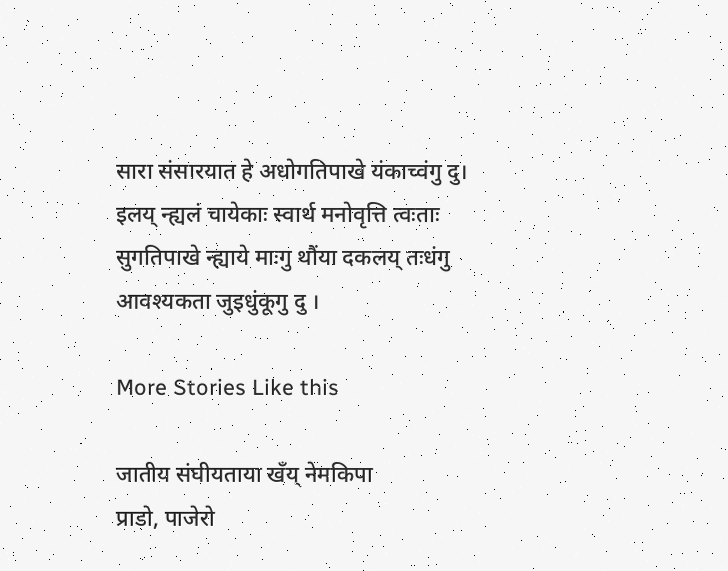सारा संसारयात हे अधोगतिपाखे यंकाच्वंगु दु। इलय् न्ह्यलं चायेकाः स्वार्थ मनोवृत्ति त्वःताः सुगतिपाखे न्ह्याये माःगु थौंया दकलय् तःधंगु आवश्यकता जुइधुंकूगु दु ।

More Stories Like this

जातीय संघीयताया खँय् नेमकिपा
प्राडो, पाजेरो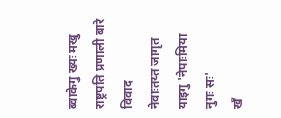ब्वाकेगु ख्यः मखु
राष्ट्रपति प्रणाली बारे विवाद
नेवाःतय्त जागृत याइगु 'नेपाःमिया नुगः सः'
खँ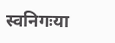स्वनिगःया